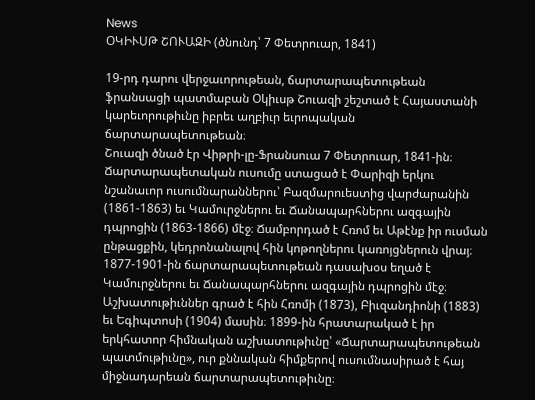News
ՕԿԻՒՍԹ ՇՈՒԱԶԻ (ծնունդ՝ 7 Փետրուար, 1841)

19-րդ դարու վերջաւորութեան, ճարտարապետութեան ֆրանսացի պատմաբան Օկիւսթ Շուազի շեշտած է Հայաստանի կարեւորութիւնը իբրեւ աղբիւր եւրոպական ճարտարապետութեան։
Շուազի ծնած էր Վիթրի-լը-Ֆրանսուա 7 Փետրուար, 1841-ին։ Ճարտարապետական ուսումը ստացած է Փարիզի երկու նշանաւոր ուսումնարաններու՝ Բազմարուեստից վարժարանին (1861-1863) եւ Կամուրջներու եւ Ճանապարհներու ազգային դպրոցին (1863-1866) մէջ։ Ճամբորդած է Հռոմ եւ Աթէնք իր ուսման ընթացքին, կեդրոնանալով հին կոթողներու կառոյցներուն վրայ։ 1877-1901-ին ճարտարապետութեան դասախօս եղած է Կամուրջներու եւ Ճանապարհներու ազգային դպրոցին մէջ։
Աշխատութիւններ գրած է հին Հռոմի (1873), Բիւզանդիոնի (1883) եւ Եգիպտոսի (1904) մասին։ 1899-ին հրատարակած է իր երկհատոր հիմնական աշխատութիւնը՝ «Ճարտարապետութեան պատմութիւնը», ուր քննական հիմքերով ուսումնասիրած է հայ միջնադարեան ճարտարապետութիւնը։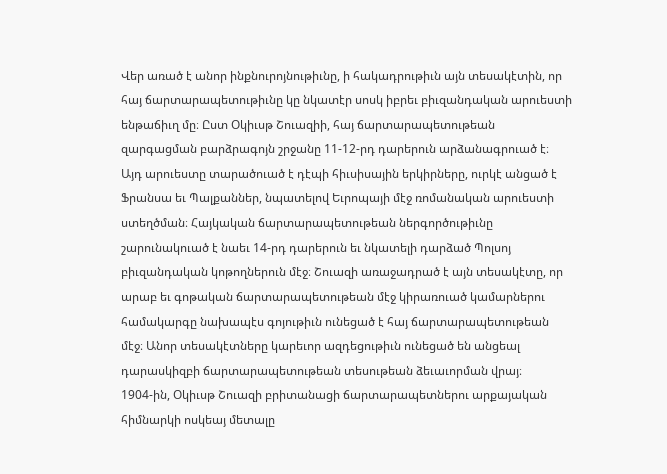Վեր առած է անոր ինքնուրոյնութիւնը, ի հակադրութիւն այն տեսակէտին, որ հայ ճարտարապետութիւնը կը նկատէր սոսկ իբրեւ բիւզանդական արուեստի ենթաճիւղ մը։ Ըստ Օկիւսթ Շուազիի, հայ ճարտարապետութեան զարգացման բարձրագոյն շրջանը 11-12-րդ դարերուն արձանագրուած է։ Այդ արուեստը տարածուած է դէպի հիւսիսային երկիրները, ուրկէ անցած է Ֆրանսա եւ Պալքաններ, նպատելով Եւրոպայի մէջ ռոմանական արուեստի ստեղծման։ Հայկական ճարտարապետութեան ներգործութիւնը շարունակուած է նաեւ 14-րդ դարերուն եւ նկատելի դարձած Պոլսոյ բիւզանդական կոթողներուն մէջ։ Շուազի առաջադրած է այն տեսակէտը, որ արաբ եւ գոթական ճարտարապետութեան մէջ կիրառուած կամարներու համակարգը նախապէս գոյութիւն ունեցած է հայ ճարտարապետութեան մէջ։ Անոր տեսակէտները կարեւոր ազդեցութիւն ունեցած են անցեալ դարասկիզբի ճարտարապետութեան տեսութեան ձեւաւորման վրայ։
1904-ին, Օկիւսթ Շուազի բրիտանացի ճարտարապետներու արքայական հիմնարկի ոսկեայ մետալը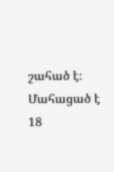շահած է։ Մահացած է 18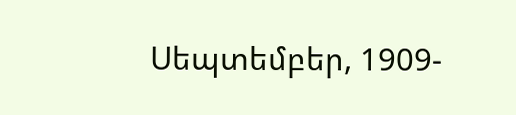Սեպտեմբեր, 1909-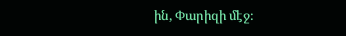ին, Փարիզի մէջ։